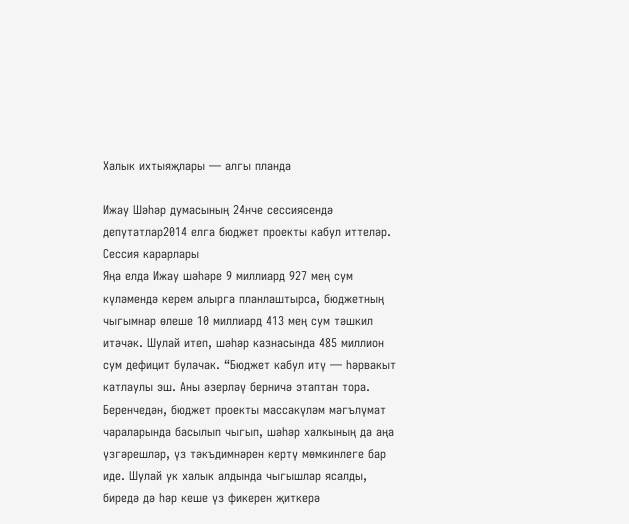Халык ихтыяҗлары — алгы планда

Ижау Шәһәр думасының 24нче сессиясендә депутатлар2014 елга бюджет проекты кабул иттеләр.
Сессия карарлары
Яңа елда Ижау шәһәре 9 миллиард 927 мең сум күләмендә керем алырга планлаштырса, бюджетның чыгымнар өлеше 10 миллиард 413 мең сум тәшкил итәчәк. Шулай итеп, шәһәр казнасында 485 миллион сум дефицит булачак. “Бюджет кабул итү — һәрвакыт катлаулы эш. Аны әзерләү берничә этаптан тора. Беренчедән, бюджет проекты массакүләм мәгълүмат чараларында басылып чыгып, шәһәр халкының да аңа үзгәрешләр, үз тәкъдимнәрен кертү мөмкинлеге бар иде. Шулай ук халык алдында чыгышлар ясалды, биредә дә һәр кеше үз фикерен җиткерә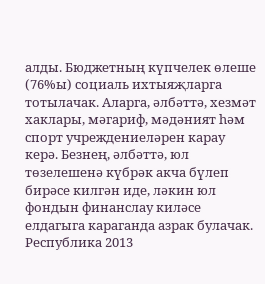алды. Бюджетның күпчелек өлеше (76%ы) социаль ихтыяҗларга тотылачак. Аларга, әлбәттә, хезмәт хаклары, мәгариф, мәдәният һәм спорт учреждениеләрен карау керә. Безнең, әлбәттә, юл төзелешенә күбрәк акча бүлеп бирәсе килгән иде, ләкин юл фондын финанслау киләсе елдагыга караганда азрак булачак. Республика 2013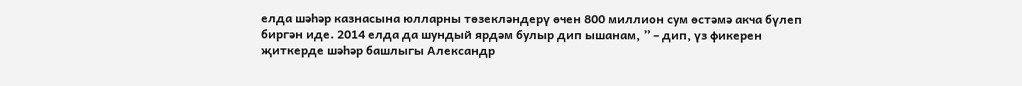елда шәһәр казнасына юлларны төзекләндерү өчен 800 миллион сум өстәмә акча бүлеп биргән иде. 2014 елда да шундый ярдәм булыр дип ышанам, ” – дип, үз фикерен җиткерде шәһәр башлыгы Александр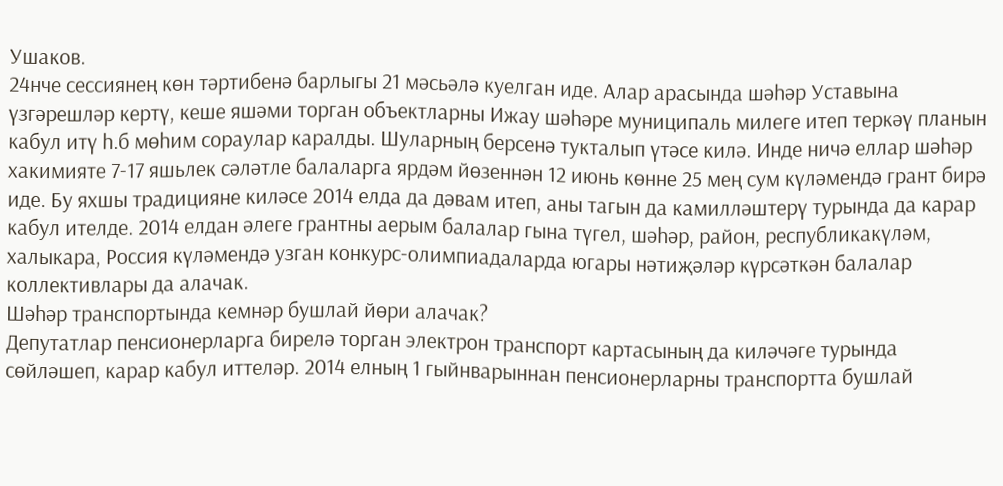Ушаков.
24нче сессиянең көн тәртибенә барлыгы 21 мәсьәлә куелган иде. Алар арасында шәһәр Уставына үзгәрешләр кертү, кеше яшәми торган объектларны Ижау шәһәре муниципаль милеге итеп теркәү планын кабул итү һ.б мөһим сораулар каралды. Шуларның берсенә тукталып үтәсе килә. Инде ничә еллар шәһәр хакимияте 7-17 яшьлек сәләтле балаларга ярдәм йөзеннән 12 июнь көнне 25 мең сум күләмендә грант бирә иде. Бу яхшы традицияне киләсе 2014 елда да дәвам итеп, аны тагын да камилләштерү турында да карар кабул ителде. 2014 елдан әлеге грантны аерым балалар гына түгел, шәһәр, район, республикакүләм, халыкара, Россия күләмендә узган конкурс-олимпиадаларда югары нәтиҗәләр күрсәткән балалар коллективлары да алачак.
Шәһәр транспортында кемнәр бушлай йөри алачак?
Депутатлар пенсионерларга бирелә торган электрон транспорт картасының да киләчәге турында сөйләшеп, карар кабул иттеләр. 2014 елның 1 гыйнварыннан пенсионерларны транспортта бушлай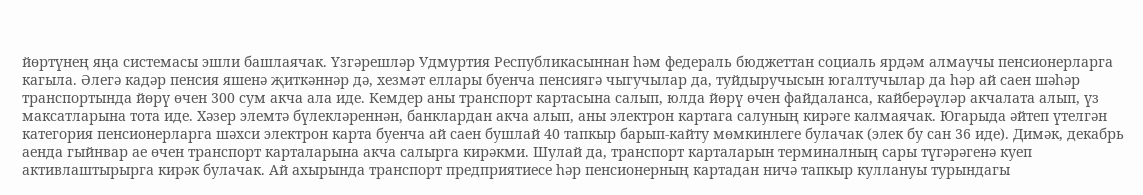йөртүнең яңа системасы эшли башлаячак. Үзгәрешләр Удмуртия Республикасыннан һәм федераль бюджеттан социаль ярдәм алмаучы пенсионерларга кагыла. Әлегә кадәр пенсия яшенә җиткәннәр дә, хезмәт еллары буенча пенсиягә чыгучылар да, туйдыручысын югалтучылар да һәр ай саен шәһәр транспортында йөрү өчен 300 сум акча ала иде. Кемдер аны транспорт картасына салып, юлда йөрү өчен файдаланса, кайберәүләр акчалата алып, үз максатларына тота иде. Хәзер элемтә бүлекләреннән, банклардан акча алып, аны электрон картага салуның кирәге калмаячак. Югарыда әйтеп үтелгән категория пенсионерларга шәхси электрон карта буенча ай саен бушлай 40 тапкыр барып-кайту мөмкинлеге булачак (элек бу сан 36 иде). Димәк, декабрь аенда гыйнвар ае өчен транспорт карталарына акча салырга кирәкми. Шулай да, транспорт карталарын терминалның сары түгәрәгенә куеп активлаштырырга кирәк булачак. Ай ахырында транспорт предприятиесе һәр пенсионерның картадан ничә тапкыр куллануы турындагы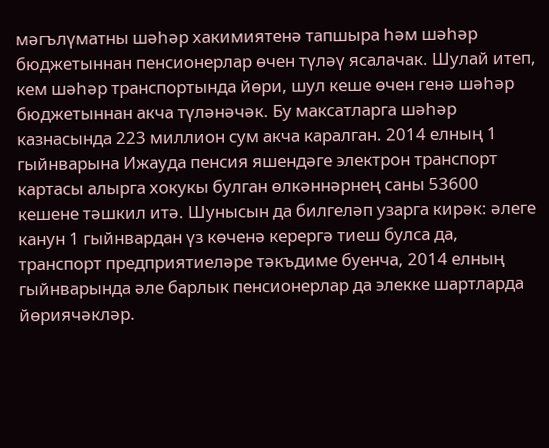мәгълүматны шәһәр хакимиятенә тапшыра һәм шәһәр бюджетыннан пенсионерлар өчен түләү ясалачак. Шулай итеп, кем шәһәр транспортында йөри, шул кеше өчен генә шәһәр бюджетыннан акча түләнәчәк. Бу максатларга шәһәр казнасында 223 миллион сум акча каралган. 2014 елның 1 гыйнварына Ижауда пенсия яшендәге электрон транспорт картасы алырга хокукы булган өлкәннәрнең саны 53600 кешене тәшкил итә. Шунысын да билгеләп узарга кирәк: әлеге канун 1 гыйнвардан үз көченә керергә тиеш булса да, транспорт предприятиеләре тәкъдиме буенча, 2014 елның гыйнварында әле барлык пенсионерлар да элекке шартларда йөриячәкләр.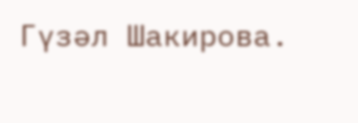Гүзәл Шакирова.